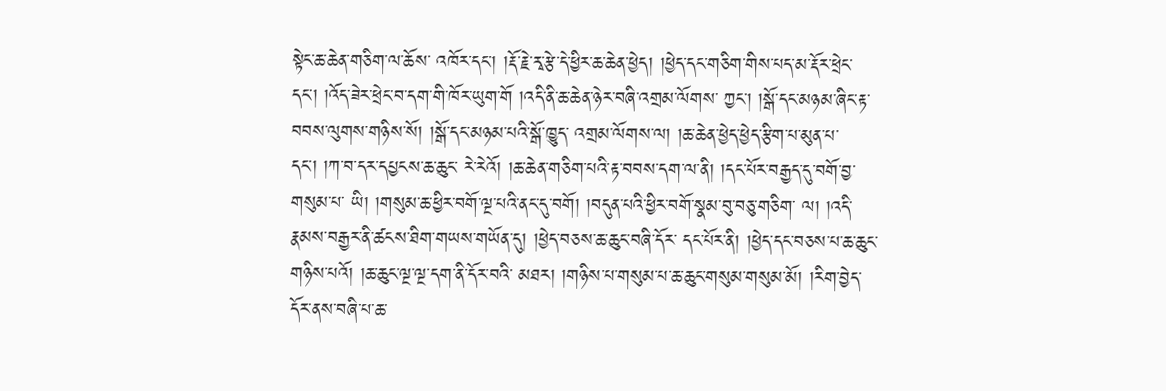སྟེང་ཆ་ཆེན་གཅིག་ལ་ཆོས་ འཁོར་དང་། །རྡོ་རྗེ་རྭ་རྩེ་དེ་ཕྱིར་ཆ་ཆེན་ཕྱེད། །ཕྱེད་དང་གཅིག་གིས་པད་མ་རྡོར་ཕྲེང་ དང་། །འོད་ཟེར་ཕྲེང་བ་དག་གི་ཁོར་ཡུག་གོ །འདི་ནི་ཆ་ཆེན་ཉེར་བཞི་འགྲམ་ལོགས་ ཀྱང་། །སྒོ་དང་མཉམ་ཞིང་རྟ་བབས་ལུགས་གཉིས་སོ། །སྒོ་དང་མཉམ་པའི་སྒོ་ཁྱུད་ འགྲམ་ལོགས་ལ། །ཆ་ཆེན་ཕྱེད་ཕྱེད་རྩིག་པ་མུན་པ་དང་། །ཀ་བ་དར་དཔྱངས་ཆ་ཆུང་ རེ་རེའོ། །ཆ་ཆེན་གཅིག་པའི་རྟ་བབས་དག་ལ་ནི། །དང་པོར་བརྒྱད་དུ་བགོ་བྱ་གསུམ་པ་ ཡི། །གསུམ་ཆ་ཕྱིར་བགོ་ལྔ་པའི་ནང་དུ་བགོ། །བདུན་པའི་ཕྱིར་བགོ་སྣམ་བུ་བཅུ་གཅིག་ ལ། །འདི་རྣམས་བརྒྱར་ནི་ཚངས་ཐིག་གཡས་གཡོན་དུ། །ཕྱེད་བཅས་ཆ་ཆུང་བཞི་དོར་ དང་པོར་ནི། །ཕྱེད་དང་བཅས་པ་ཆ་ཆུང་གཉིས་པའོ། །ཆ་ཆུང་ལྔ་ལྔ་དག་ནི་དོར་བའི་ མཐར། །གཉིས་པ་གསུམ་པ་ཆ་ཆུང་གསུམ་གསུམ་མོ། །རིག་བྱེད་དོར་ནས་བཞི་པ་ཆ་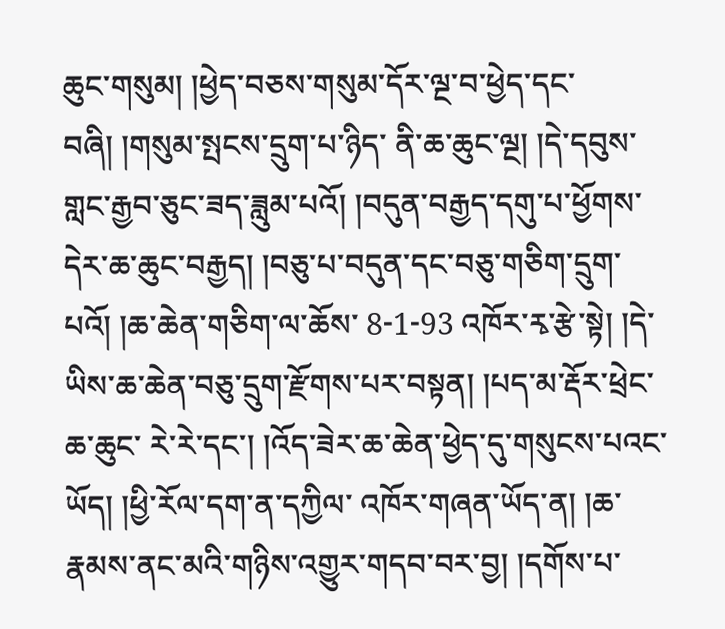ཆུང་གསུམ། །ཕྱེད་བཅས་གསུམ་དོར་ལྔ་བ་ཕྱེད་དང་བཞི། །གསུམ་སྤངས་དྲུག་པ་ཉིད་ ནི་ཆ་ཆུང་ལྔ། །དེ་དབུས་གླང་རྒྱབ་ཅུང་ཟད་ཟླུམ་པའོ། །བདུན་བརྒྱད་དགུ་པ་ཕྱོགས་ དེར་ཆ་ཆུང་བརྒྱད། །བཅུ་པ་བདུན་དང་བཅུ་གཅིག་དྲུག་པའོ། །ཆ་ཆེན་གཅིག་ལ་ཆོས་ 8-1-93 འཁོར་རྭ་རྩེ་སྟེ། །དེ་ཡིས་ཆ་ཆེན་བཅུ་དྲུག་རྫོགས་པར་བསྟན། །པད་མ་རྡོར་ཕྲེང་ཆ་ཆུང་ རེ་རེ་དང་། །འོད་ཟེར་ཆ་ཆེན་ཕྱེད་དུ་གསུངས་པའང་ཡོད། །ཕྱི་རོལ་དག་ན་དཀྱིལ་ འཁོར་གཞན་ཡོད་ན། །ཆ་རྣམས་ནང་མའི་གཉིས་འགྱུར་གདབ་བར་བྱ། །དགོས་པ་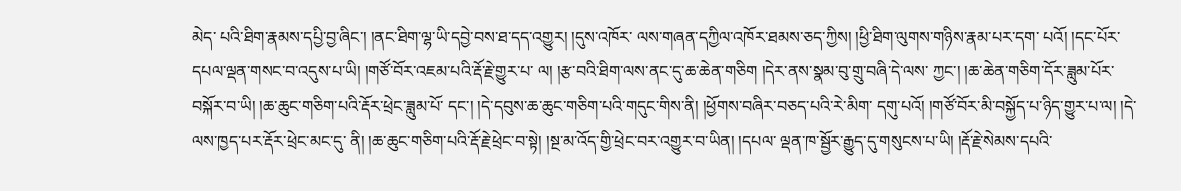མེད་ པའི་ཐིག་རྣམས་དཔྱི་བྱ་ཞིང་། །ནང་ཐིག་ལྷ་ཡི་དབྱེ་བས་ཐ་དད་འགྱུར། །དུས་འཁོར་ ལས་གཞན་དཀྱིལ་འཁོར་ཐམས་ཅད་ཀྱིས། །ཕྱི་ཐིག་ལུགས་གཉིས་རྣམ་པར་དག་ པའོ། །དང་པོར་དཔལ་ལྡན་གསང་བ་འདུས་པ་ཡི། །གཙོ་བོར་འཇམ་པའི་རྡོ་རྗེ་གྱུར་པ་ ལ། །རྩ་བའི་ཐིག་ལས་ནང་དུ་ཆ་ཆེན་གཅིག །དེར་ནས་སྣམ་བུ་གྲུ་བཞི་དེ་ལས་ ཀྱང་། །ཆ་ཆེན་གཅིག་དོར་ཟླུམ་པོར་བསྐོར་བ་ཡི། །ཆ་ཆུང་གཅིག་པའི་རྡོར་ཕྲེང་ཟླུམ་པོ་ དང་། །དེ་དབུས་ཆ་ཆུང་གཅིག་པའི་གདུང་གིས་ནི། །ཕྱོགས་བཞིར་བཅད་པའི་རེ་མིག་ དགུ་པའོ། །གཙོ་བོར་མི་བསྐྱོད་པ་ཉིད་གྱུར་པ་ལ། །དེ་ལས་ཁྱད་པར་རྡོར་ཕྲེང་མང་དུ་ ནི། །ཆ་ཆུང་གཅིག་པའི་རྡོ་རྗེ་ཕྲེང་བ་སྟེ། །སྔ་མ་འོད་གྱི་ཕྲེང་བར་འགྱུར་བ་ཡིན། །དཔལ་ ལྡན་ཁ་སྦྱོར་རྒྱུད་དུ་གསུངས་པ་ཡི། །རྡོ་རྗེ་སེམས་དཔའི་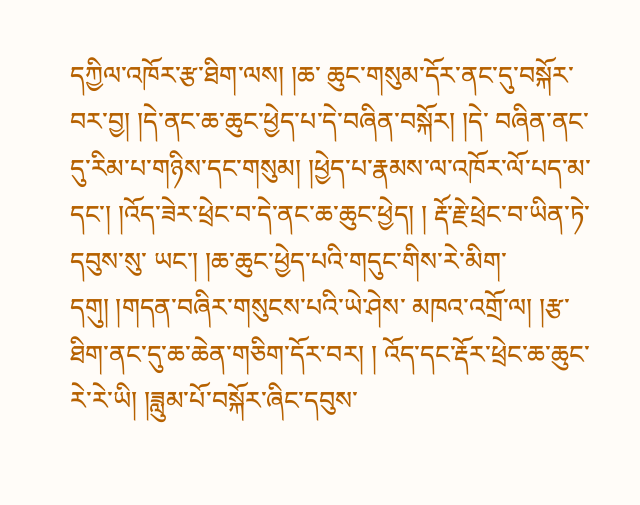དཀྱིལ་འཁོར་རྩ་ཐིག་ལས། །ཆ་ ཆུང་གསུམ་དོར་ནང་དུ་བསྐོར་བར་བྱ། །དེ་ནང་ཆ་ཆུང་ཕྱེད་པ་དེ་བཞིན་བསྐོར། །དེ་ བཞིན་ནང་དུ་རིམ་པ་གཉིས་དང་གསུམ། །ཕྱེད་པ་རྣམས་ལ་འཁོར་ལོ་པད་མ་ དང་། །འོད་ཟེར་ཕྲེང་བ་དེ་ནང་ཆ་ཆུང་ཕྱེད། ། རྡོ་རྗེ་ཕྲེང་བ་ཡིན་ཏེ་དབུས་སུ་ ཡང་། །ཆ་ཆུང་ཕྱེད་པའི་གདུང་གིས་རེ་མིག་དགུ། །གདན་བཞིར་གསུངས་པའི་ཡེ་ཤེས་ མཁའ་འགྲོ་ལ། །རྩ་ཐིག་ནང་དུ་ཆ་ཆེན་གཅིག་དོར་བར། ། འོད་དང་རྡོར་ཕྲེང་ཆ་ཆུང་ རེ་རེ་ཡི། །ཟླུམ་པོ་བསྐོར་ཞིང་དབུས་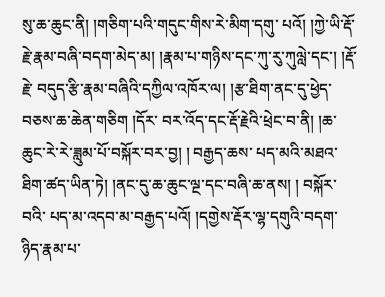སུ་ཆ་ཆུང་ནི། །གཅིག་པའི་གདུང་གིས་རེ་མིག་དགུ་ པའོ། །ཀྱེ་ཡི་རྡོ་རྗེ་རྣམ་བཞི་བདག་མེད་མ། །རྣམ་པ་གཉིས་དང་ཀུ་རུ་ཀུལླེ་དང་། །རྡོ་རྗེ་ བདུད་རྩི་རྣམ་བཞིའི་དཀྱིལ་འཁོར་ལ། །རྩ་ཐིག་ནང་དུ་ཕྱེད་བཅས་ཆ་ཆེན་གཅིག །དོར་ བར་འོད་དང་རྡོ་རྗེའི་ཕྲེང་བ་ནི། །ཆ་ཆུང་རེ་རེ་ཟླུམ་པོ་བསྐོར་བར་བྱ། ། བརྒྱད་ཆས་ པད་མའི་མཐའ་ཐིག་ཚད་ཡིན་ཏེ། །ནང་དུ་ཆ་ཆུང་ལྔ་དང་བཞི་ཆ་ནས། ། བསྐོར་བའི་ པད་མ་འདབ་མ་བརྒྱད་པའོ། །དགྱེས་རྡོར་ལྷ་དགུའི་བདག་ཉིད་རྣམ་པ་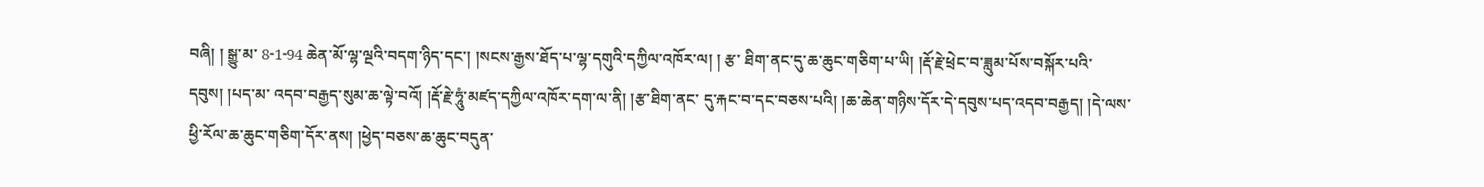བཞི། ། སྒྱུ་མ་ 8-1-94 ཆེན་མོ་ལྷ་ལྔའི་བདག་ཉིད་དང་། །སངས་རྒྱས་ཐོད་པ་ལྷ་དགུའི་དཀྱིལ་འཁོར་ལ། ། རྩ་ ཐིག་ནང་དུ་ཆ་ཆུང་གཅིག་པ་ཡི། །རྡོ་རྗེ་ཕྲེང་བ་ཟླུམ་པོས་བསྐོར་པའི་དབུས། །པད་མ་ འདབ་བརྒྱད་སུམ་ཆ་ལྟེ་བའོ། །རྡོ་རྗེ་ཧཱུཾ་མཛད་དཀྱིལ་འཁོར་དག་ལ་ནི། །རྩ་ཐིག་ནང་ དུ་རྐང་བ་དང་བཅས་པའི། །ཆ་ཆེན་གཉིས་དོར་དེ་དབུས་པད་འདབ་བརྒྱད། །དེ་ལས་ ཕྱི་རོལ་ཆ་ཆུང་གཅིག་དོར་ནས། །ཕྱེད་བཅས་ཆ་ཆུང་བདུན་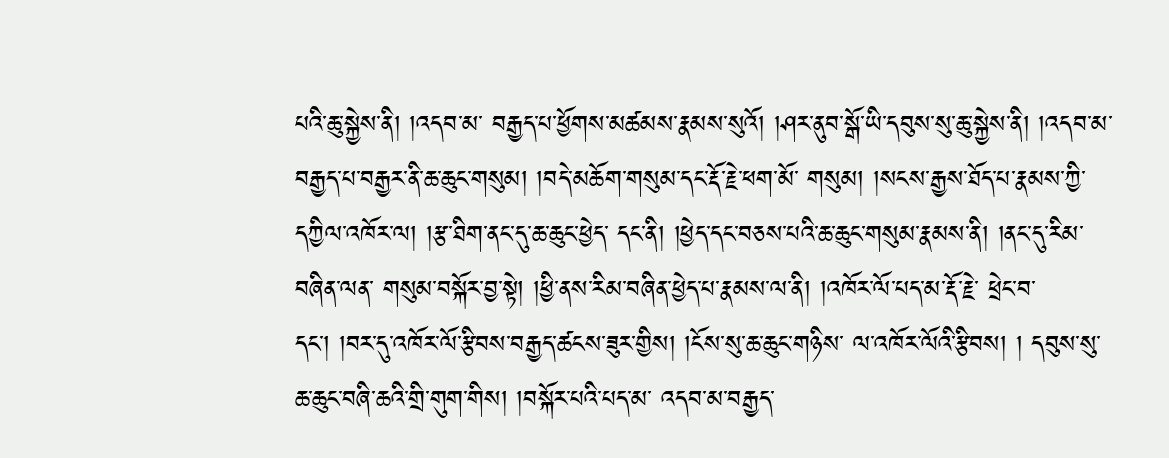པའི་ཆུ་སྐྱེས་ནི། །འདབ་མ་ བརྒྱད་པ་ཕྱོགས་མཚམས་རྣམས་སུའོ། །ཤར་ནུབ་སྒོ་ཡི་དབུས་སུ་ཆུ་སྐྱེས་ནི། །འདབ་མ་ བརྒྱད་པ་བརྒྱར་ནི་ཆ་ཆུང་གསུམ། །བདེ་མཆོག་གསུམ་དང་རྡོ་རྗེ་ཕག་མོ་ གསུམ། །སངས་རྒྱས་ཐོད་པ་རྣམས་ཀྱི་དཀྱིལ་འཁོར་ལ། །རྩ་ཐིག་ནང་དུ་ཆ་ཆུང་ཕྱེད་ དང་ནི། །ཕྱེད་དང་བཅས་པའི་ཆ་ཆུང་གསུམ་རྣམས་ནི། །ནང་དུ་རིམ་བཞིན་ལན་ གསུམ་བསྐོར་བྱ་སྟེ། །ཕྱི་ནས་རིམ་བཞིན་ཕྱེད་པ་རྣམས་ལ་ནི། །འཁོར་ལོ་པད་མ་རྡོ་རྗེ་ ཕྲེང་བ་དང་། །བར་དུ་འཁོར་ལོ་རྩིབས་བརྒྱད་ཚངས་ཟུར་གྱིས། །ངོས་སུ་ཆ་ཆུང་གཉིས་ ལ་འཁོར་ལོའི་རྩིབས། ། དབུས་སུ་ཆ་ཆུང་བཞི་ཆའི་གྲི་གུག་གིས། །བསྐོར་པའི་པད་མ་ འདབ་མ་བརྒྱད་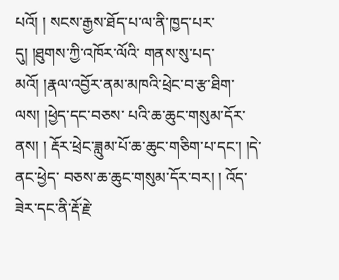པའོ། ། སངས་རྒྱས་ཐོད་པ་ལ་ནི་ཁྱད་པར་དུ། །ཐུགས་ཀྱི་འཁོར་ལོའི་ གནས་སུ་པད་མའོ། །རྣལ་འབྱོར་ནམ་མཁའི་ཕྲེང་བ་རྩ་ཐིག་ལས། །ཕྱེད་དང་བཅས་ པའི་ཆ་ཆུང་གསུམ་དོར་ནས། ། རྡོར་ཕྲེང་ཟླུམ་པོ་ཆ་ཆུང་གཅིག་པ་དང་། །དེ་ནང་ཕྱེད་ བཅས་ཆ་ཆུང་གསུམ་དོར་བར། ། འོད་ཟེར་དང་ནི་རྡོ་རྗེ་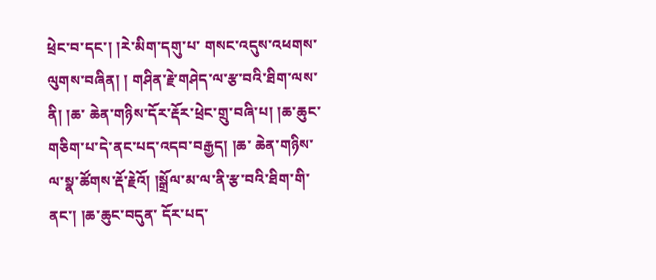ཕྲེང་བ་དང་། །རེ་མིག་དགུ་པ་ གསང་འདུས་འཕགས་ལུགས་བཞིན། ། གཤིན་རྗེ་གཤེད་ལ་རྩ་བའི་ཐིག་ལས་ནི། །ཆ་ ཆེན་གཉིས་དོར་རྡོར་ཕྲེང་གྲུ་བཞི་པ། །ཆ་ཆུང་གཅིག་པ་དེ་ནང་པད་འདབ་བརྒྱད། །ཆ་ ཆེན་གཉིས་ལ་སྣ་ཚོགས་རྡོ་རྗེའོ། །སྒྲོལ་མ་ལ་ནི་རྩ་བའི་ཐིག་གི་ནང་། །ཆ་ཆུང་བདུན་ དོར་པད་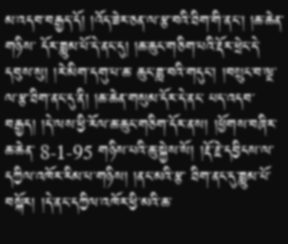མ་འདབ་བརྒྱད་དོ། །འོད་ཟེར་ཅན་ལ་རྩ་བའི་ཐིག་གི་ནང་། །ཆ་ཆེན་གཉིས་ དོར་ཟླུམ་པོ་དེ་ནང་དུ། །ཆ་ཆུང་གཅིག་པའི་རྡོར་ཕྲེང་དེ་དབུས་སུ། །རེ་མིག་དགུ་པ་ཆ་ ཆུང་ཟླ་བའི་གདུང་། །བསྲུང་བ་ལྔ་ལ་རྩ་ཐིག་ནང་དུ་ནི། །ཆ་ཆེན་གསུམ་དོར་དེ་ནང་ པད་འདབ་བརྒྱད། །དེ་ལས་ཕྱི་རོལ་ཆ་ཆུང་གཅིག་དོར་ནས། །ཕྱོགས་བཞིར་ཆ་ཆེན་ 8-1-95 གཉིས་པའི་ཆུ་སྐྱེས་སོ། །རྡོ་རྗེ་དབྱིངས་ལ་དཀྱིལ་འཁོར་རིམ་པ་གཉིས། །ནང་མའི་རྩ་ ཐིག་ནང་དུ་ཟླུམ་པོ་བསྐོར། །དེ་ནང་དཀྱིལ་འཁོར་ཕྱི་མའི་ཆ་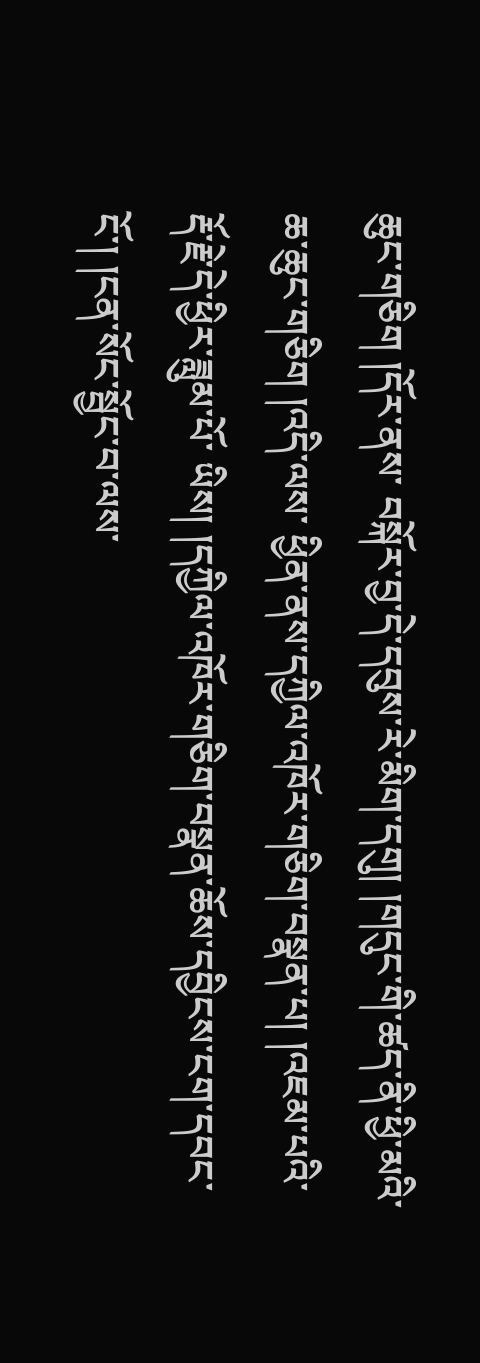ཆུང་གཅིག །དོར་ནས་ བསྐོར་བྱ་དེ་དབུས་རེ་མིག་དགུ། །གདུང་གི་ཚད་ནི་ཕྱི་མའི་ཆ་ཆུང་གཅིག །འདི་ལས་ ཕྱིན་ནས་དཀྱིལ་འཁོར་གཅིག་བསྣན་པ། །འཇམ་པའི་རྡོ་རྗེ་དེ་ཕྱིར་ཟླུམ་པོ་ ཡིས། །དཀྱིལ་འཁོར་གཅིག་བསྣན་ཆོས་དབྱིངས་ངག་དབང་ངོ་། །ངན་སོང་སྦྱོང་བ་ལས་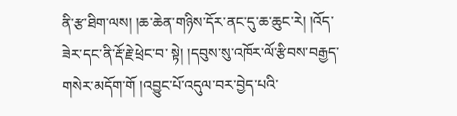ནི་རྩ་ཐིག་ལས། །ཆ་ཆེན་གཉིས་དོར་ནང་དུ་ཆ་ཆུང་རེ། །འོད་ཟེར་དང་ནི་རྡོ་རྗེ་ཕྲེང་བ་ སྟེ། །དབུས་སུ་འཁོར་ལོ་རྩིབས་བརྒྱད་གསེར་མདོག་གོ །འབྱུང་པོ་འདུལ་བར་བྱེད་པའི་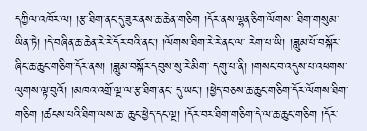དཀྱིལ་འཁོར་ལ། །རྩ་ཐིག་ནང་དུ་ཟུར་ནས་ཆ་ཆེན་གཅིག །དོར་ནས་ལྷན་ཅིག་ལོགས་ ཐིག་གསུམ་ཡིན་ཏེ། །དེ་བཞིན་ཆ་ཆེན་རེ་རེ་དོར་བའི་ནང་། །ལོགས་ཐིག་རེ་རེ་ནང་ལ་ རེག་པ་ཡི། །ཟླུམ་པོ་བསྐོར་ཞིང་ཆ་ཆུང་གཅིག་དོར་ནས། །ཟླུམ་བསྐོར་དབུས་སུ་རེ་མིག་ དགུ་པ་ནི། །གསང་བ་འདུས་པ་འཕགས་ལུགས་ལྟ་བུའོ། །མཁའ་འགྲོ་ལྔ་ལ་རྩ་ཐིག་ནང་ དུ་ཡང་། །ཕྱེད་བཅས་ཆ་ཆུང་གཅིག་དོར་ལོགས་ཐིག་གཅིག །ཚངས་པའི་ཐིག་ལས་ཆ་ ཆུང་ཕྱེད་དང་ལྔ། །དོར་བར་ཐིག་གཅིག་དེ་ལ་ཆ་ཆུང་གཅིག །དོར་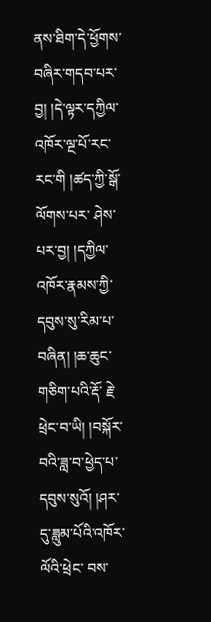ནས་ཐིག་དེ་ཕྱོགས་ བཞིར་གདབ་པར་བྱ། །དེ་ལྟར་དཀྱིལ་འཁོར་ལྔ་པོ་རང་རང་གི །ཚད་ཀྱི་སྒོ་ལོགས་པར་ ཤེས་པར་བྱ། །དཀྱིལ་འཁོར་རྣམས་ཀྱི་དབུས་སུ་རིམ་པ་བཞིན། །ཆ་ཆུང་གཅིག་པའི་རྡོ་ རྗེ་ཕྲེང་བ་ཡི། །བསྐོར་བའི་ཟླ་བ་ཕྱེད་པ་དབུས་སུའོ། །ཤར་དུ་ཟླུམ་པོའི་འཁོར་ལོའི་ཕྲེང་ བས་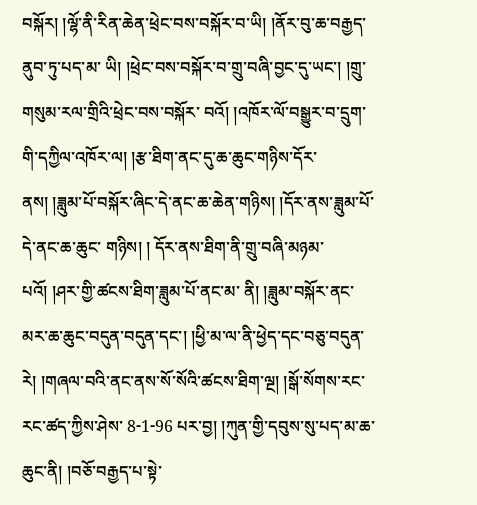བསྐོར། །ལྷོ་ནི་རིན་ཆེན་ཕྲེང་བས་བསྐོར་བ་ཡི། །ནོར་བུ་ཆ་བརྒྱད་ནུབ་ཏུ་པད་མ་ ཡི། །ཕྲེང་བས་བསྐོར་བ་གྲུ་བཞི་བྱང་དུ་ཡང་། །གྲུ་གསུམ་རལ་གྲིའི་ཕྲེང་བས་བསྐོར་ བའོ། །འཁོར་ལོ་བསྒྱུར་བ་དྲུག་གི་དཀྱིལ་འཁོར་ལ། །རྩ་ཐིག་ནང་དུ་ཆ་ཆུང་གཉིས་དོར་ ནས། །ཟླུམ་པོ་བསྐོར་ཞིང་དེ་ནང་ཆ་ཆེན་གཉིས། །དོར་ནས་ཟླུམ་པོ་དེ་ནང་ཆ་ཆུང་ གཉིས། ། དོར་ནས་ཐིག་ནི་གྲུ་བཞི་མཉམ་པའོ། །ཤར་གྱི་ཚངས་ཐིག་ཟླུམ་པོ་ནང་མ་ ནི། །ཟླུམ་བསྐོར་ནང་མར་ཆ་ཆུང་བདུན་བདུན་དང་། །ཕྱི་མ་ལ་ནི་ཕྱེད་དང་བཅུ་བདུན་ རེ། །གཞལ་བའི་ནང་ནས་སོ་སོའི་ཚངས་ཐིག་ལྔ། །སྒོ་སོགས་རང་རང་ཚད་ཀྱིས་ཤེས་ 8-1-96 པར་བྱ། །ཀུན་གྱི་དབུས་སུ་པད་མ་ཆ་ཆུང་ནི། །བཅོ་བརྒྱད་པ་སྟེ་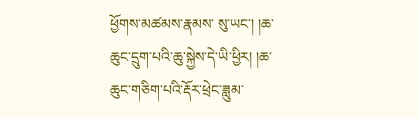ཕྱོགས་མཚམས་རྣམས་ སུ་ཡང་། །ཆ་ཆུང་དྲུག་པའི་ཆུ་སྐྱེས་དེ་ཡི་ཕྱིར། །ཆ་ཆུང་གཅིག་པའི་རྡོར་ཕྲེང་ཟླུམ་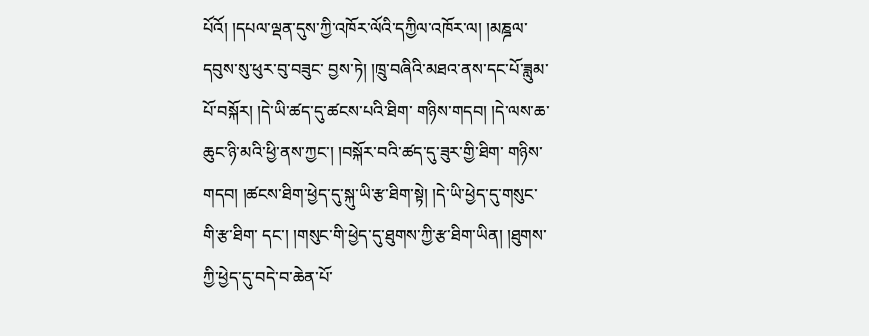པོའོ། །དཔལ་ལྡན་དུས་ཀྱི་འཁོར་ལོའི་དཀྱིལ་འཁོར་ལ། །མཎྜལ་དབུས་སུ་ཕུར་བུ་བཟུང་ བྱས་ཏེ། །ཁྲུ་བཞིའི་མཐའ་ནས་དང་པོ་ཟླུམ་པོ་བསྐོར། །དེ་ཡི་ཚད་དུ་ཚངས་པའི་ཐིག་ གཉིས་གདབ། །དེ་ལས་ཆ་ཆུང་ཉི་མའི་ཕྱི་ནས་ཀྱང་། །བསྐོར་བའི་ཚད་དུ་ཟུར་གྱི་ཐིག་ གཉིས་གདབ། །ཚངས་ཐིག་ཕྱེད་དུ་སྐུ་ཡི་རྩ་ཐིག་སྟེ། །དེ་ཡི་ཕྱེད་དུ་གསུང་གི་རྩ་ཐིག་ དང་། །གསུང་གི་ཕྱེད་དུ་ཐུགས་ཀྱི་རྩ་ཐིག་ཡིན། །ཐུགས་ཀྱི་ཕྱེད་དུ་བདེ་བ་ཆེན་པོ་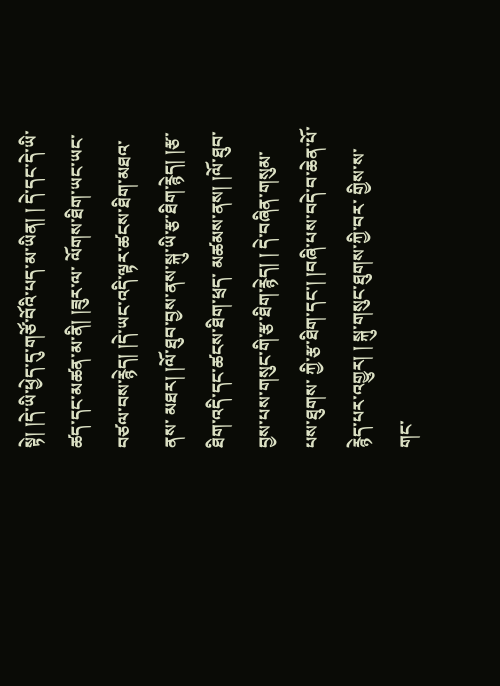སྟེ། །དེ་ཡི་ཕྱེད་དུ་གཙོ་བོའི་པད་མ་ཡིན། ། དེ་དང་དེ་ཡི་ཚད་དང་མཚན་མ་ནི། །ཟུར་ལ་ ལོགས་ཐིག་ཡང་ཡང་བཙལ་བས་རྙེད། །དེ་ཡང་འདི་ལྟར་ཚངས་ཐིག་མཐའ་ནས་ མཐར། །ལོ་ཐུབ་བྱས་ནས་སྐུ་ཡི་རྩ་ཐིག་རྙེད། །རྩ་ཐིག་འདི་དང་ཚངས་ཐིག་ཕྲད་ མཚམས་ནས། །ལོ་ཐུབ་བྱས་པས་གསུང་གི་རྩ་ཐིག་རྙེད། ། དེ་བཞིན་གསུམ་པས་ཐུགས་ ཀྱི་རྩ་ཐིག་དང་། །བཞི་པས་བདེ་བ་ཆེན་པོ་རྙེད་པར་འགྱུར། ། སྐུ་གསུང་ཐུགས་ཀྱི་བར་ གྱིས་ས་གང་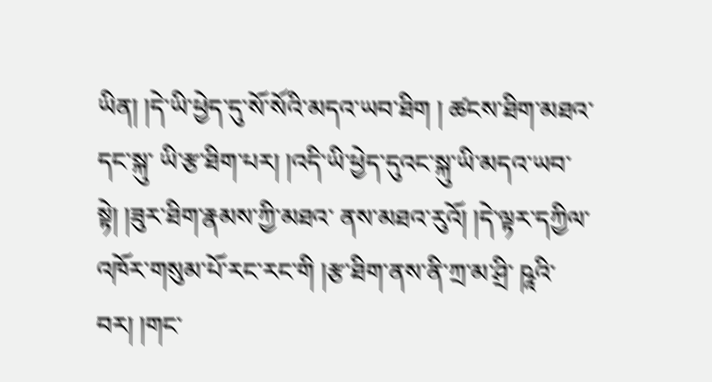ཡིན། །དེ་ཡི་ཕྱེད་དུ་སོ་སོའི་མདའ་ཡབ་ཐིག ། ཚངས་ཐིག་མཐའ་དང་སྐུ་ ཡི་རྩ་ཐིག་པར། །འདི་ཡི་ཕྱེད་དུའང་སྐུ་ཡི་མདའ་ཡབ་སྟེ། །ཟུར་ཐིག་རྣམས་ཀྱི་མཐའ་ ནས་མཐའ་རུའོ། །དེ་ལྟར་དཀྱིལ་འཁོར་གསུམ་པོ་རང་རང་གི །རྩ་ཐིག་ནས་ནི་ཀྲ་མ་ཤྲི་ ཥཱའི་བར། །གང་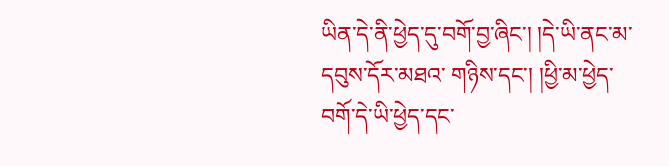ཡིན་དེ་ནི་ཕྱེད་དུ་བགོ་བྱ་ཞིང་། །དེ་ཡི་ནང་མ་དབུས་དོར་མཐའ་ གཉིས་དང་། །ཕྱི་མ་ཕྱེད་བགོ་དེ་ཡི་ཕྱེད་དང་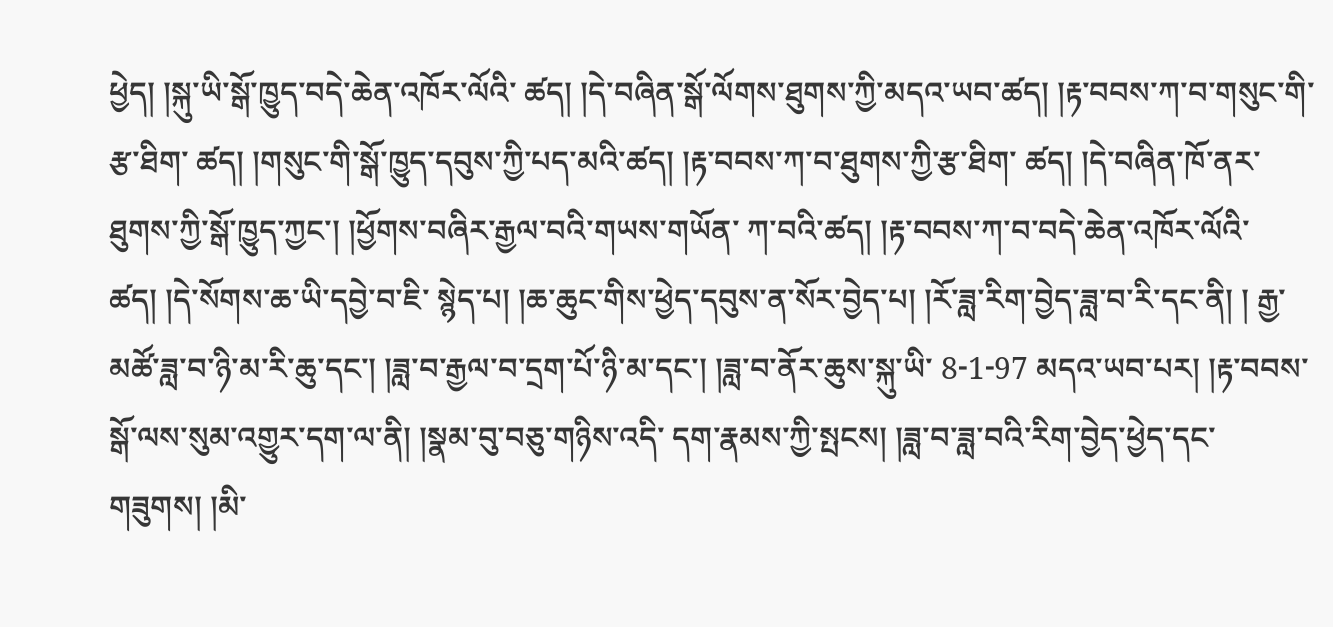ཕྱེད། །སྐུ་ཡི་སྒོ་ཁྱུད་བདེ་ཆེན་འཁོར་ལོའི་ ཚད། །དེ་བཞིན་སྒོ་ལོགས་ཐུགས་ཀྱི་མདའ་ཡབ་ཚད། །རྟ་བབས་ཀ་བ་གསུང་གི་རྩ་ཐིག་ ཚད། །གསུང་གི་སྒོ་ཁྱུད་དབུས་ཀྱི་པད་མའི་ཚད། །རྟ་བབས་ཀ་བ་ཐུགས་ཀྱི་རྩ་ཐིག་ ཚད། །དེ་བཞིན་ཁོ་ནར་ཐུགས་ཀྱི་སྒོ་ཁྱུད་ཀྱང་། །ཕྱོགས་བཞིར་རྒྱལ་བའི་གཡས་གཡོན་ ཀ་བའི་ཚད། །རྟ་བབས་ཀ་བ་བདེ་ཆེན་འཁོར་ལོའི་ཚད། །དེ་སོགས་ཆ་ཡི་དབྱེ་བ་ཇི་ སྙེད་པ། །ཆ་ཆུང་གིས་ཕྱེད་དབུས་ན་སོར་བྱེད་པ། །རོ་ཟླ་རིག་བྱེད་ཟླ་བ་རི་དང་ནི། ། རྒྱ་ མཚོ་ཟླ་བ་ཉི་མ་རི་ཆུ་དང་། །ཟླ་བ་རྒྱལ་བ་དྲག་པོ་ཉི་མ་དང་། །ཟླ་བ་ནོར་ཆུས་སྐུ་ཡི་ 8-1-97 མདའ་ཡབ་པར། །རྟ་བབས་སྒོ་ལས་སུམ་འགྱུར་དག་ལ་ནི། །སྣམ་བུ་བཅུ་གཉིས་འདི་ དག་རྣམས་ཀྱི་སྤངས། །ཟླ་བ་ཟླ་བའི་རིག་བྱེད་ཕྱེད་དང་གཟུགས། །མི་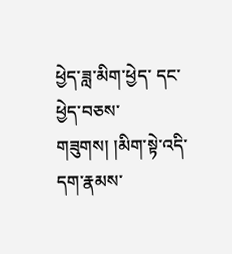ཕྱེད་ཟླ་མིག་ཕྱེད་ དང་ཕྱེད་བཅས་གཟུགས། །མིག་སྟེ་འདི་དག་རྣམས་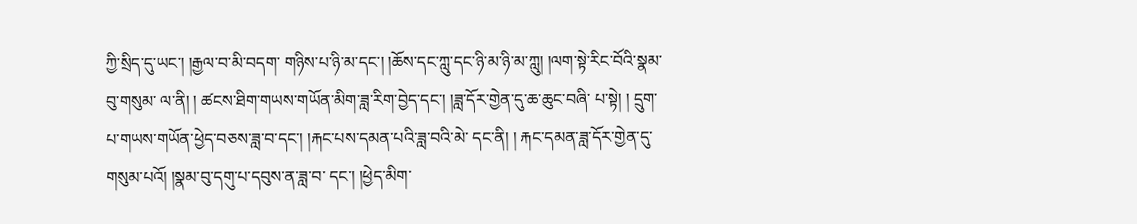ཀྱི་སྲིད་དུ་ཡང་། །རྒྱལ་བ་མི་བདག་ གཉིས་པ་ཉི་མ་དང་། །ཆོས་དང་ཀླུ་དང་ཉི་མ་ཉི་མ་ཀླུ། །ལག་སྟེ་རིང་བོའི་སྣམ་བུ་གསུམ་ ལ་ནི། ། ཚངས་ཐིག་གཡས་གཡོན་མིག་ཟླ་རིག་བྱེད་དང་། །ཟླ་དོར་གྱེན་དུ་ཆ་ཆུང་བཞི་ པ་སྟེ། ། དྲུག་པ་གཡས་གཡོན་ཕྱེད་བཅས་ཟླ་བ་དང་། །རྐང་པས་དམན་པའི་ཟླ་བའི་མེ་ དང་ནི། ། རྐང་དམན་ཟླ་དོར་གྱེན་དུ་གསུམ་པའོ། །སྣམ་བུ་དགུ་པ་དབུས་ན་ཟླ་བ་ དང་། །ཕྱེད་མིག་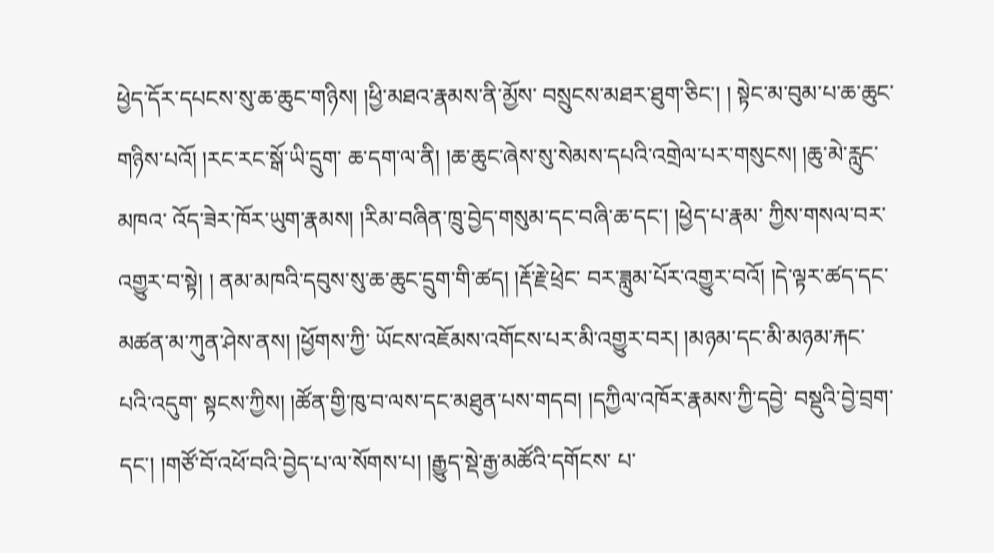ཕྱེད་དོར་དཔངས་སུ་ཆ་ཆུང་གཉིས། །ཕྱི་མཐའ་རྣམས་ནི་མྱོས་ བསྲུངས་མཐར་ཐུག་ཅིང་། ། སྟེང་མ་བུམ་པ་ཆ་ཆུང་གཉིས་པའོ། །རང་རང་སྒོ་ཡི་དྲུག་ ཆ་དག་ལ་ནི། །ཆ་ཆུང་ཞེས་སུ་སེམས་དཔའི་འགྲེལ་པར་གསུངས། །ཆུ་མེ་རླུང་མཁའ་ འོད་ཟེར་ཁོར་ཡུག་རྣམས། །རིམ་བཞིན་ཁྲུ་བྱེད་གསུམ་དང་བཞི་ཆ་དང་། །ཕྱེད་པ་རྣམ་ ཀྱིས་གསལ་བར་འགྱུར་བ་སྟེ། ། ནམ་མཁའི་དབུས་སུ་ཆ་ཆུང་དྲུག་གི་ཚད། །རྡོ་རྗེ་ཕྲེང་ བར་ཟླུམ་པོར་འགྱུར་བའོ། །དེ་ལྟར་ཚད་དང་མཚན་མ་ཀུན་ཤེས་ནས། །ཕྱོགས་ཀྱི་ ཡོངས་འཇོམས་འགོངས་པར་མི་འགྱུར་བར། །མཉམ་དང་མི་མཉམ་རྐང་པའི་འདུག་ སྟངས་ཀྱིས། །ཚོན་གྱི་ཁུ་བ་ལས་དང་མཐུན་པས་གདབ། །དཀྱིལ་འཁོར་རྣམས་ཀྱི་དབྱེ་ བསྡུའི་བྱེ་བྲག་དང་། །གཙོ་བོ་འཕོ་བའི་བྱེད་པ་ལ་སོགས་པ། །རྒྱུད་སྡེ་རྒྱ་མཚོའི་དགོངས་ པ་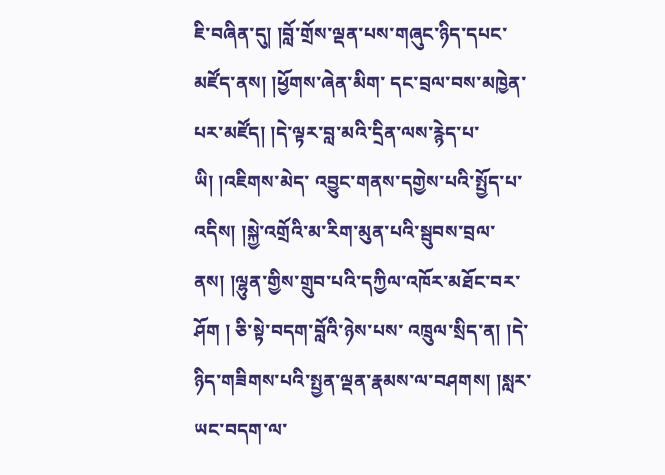ཇི་བཞིན་དུ། །བློ་གྲོས་ལྡན་པས་གཞུང་ཉིད་དཔང་མཛོད་ནས། །ཕྱོགས་ཞེན་མིག་ དང་བྲལ་བས་མཁྱེན་པར་མཛོད། །དེ་ལྟར་བླ་མའི་དྲིན་ལས་རྙེད་པ་ཡི། །འཇིགས་མེད་ འབྱུང་གནས་དགྱེས་པའི་སྤྱོད་པ་འདིས། །སྐྱེ་འགྲོའི་མ་རིག་མུན་པའི་སྦུབས་བྲལ་ ནས། །ལྷུན་གྱིས་གྲུབ་པའི་དཀྱིལ་འཁོར་མཐོང་བར་ཤོག ། ཅི་སྟེ་བདག་བློའི་ཉེས་པས་ འཁྲུལ་སྲིད་ན། །དེ་ཉིད་གཟིགས་པའི་སྤྱན་ལྡན་རྣམས་ལ་བཤགས། །སླར་ཡང་བདག་ལ་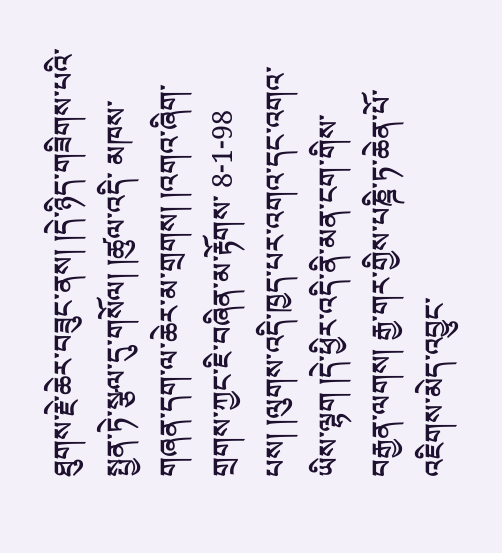ཐུགས་རྗེ་ཆེར་བཟུང་ནས། །དེ་ཉིད་གཟིགས་པའི་སྤྱན་ཏེ་སྩལ་དུ་གསོལ། །ཚུལ་འདི་ མཁས་གཞན་དག་ལ་ཆེར་མ་གྲགས། །འགའ་ཞིག་གྲགས་ཀྱང་ཇི་བཞིན་མ་རྟོགས་ 8-1-98 པས། །ལུགས་འདི་ཁྱད་པར་འགའ་དང་འགའ་ཡིས་ལྷག །དེ་ཕྱིར་འདི་ནི་མན་ངག་གིས་ བརྒྱན་ལགས། རྒྱ་གར་གྱིས་པཎྜི་ཏ་ཆེན་པོ་འཇིགས་མེད་འབྱུང་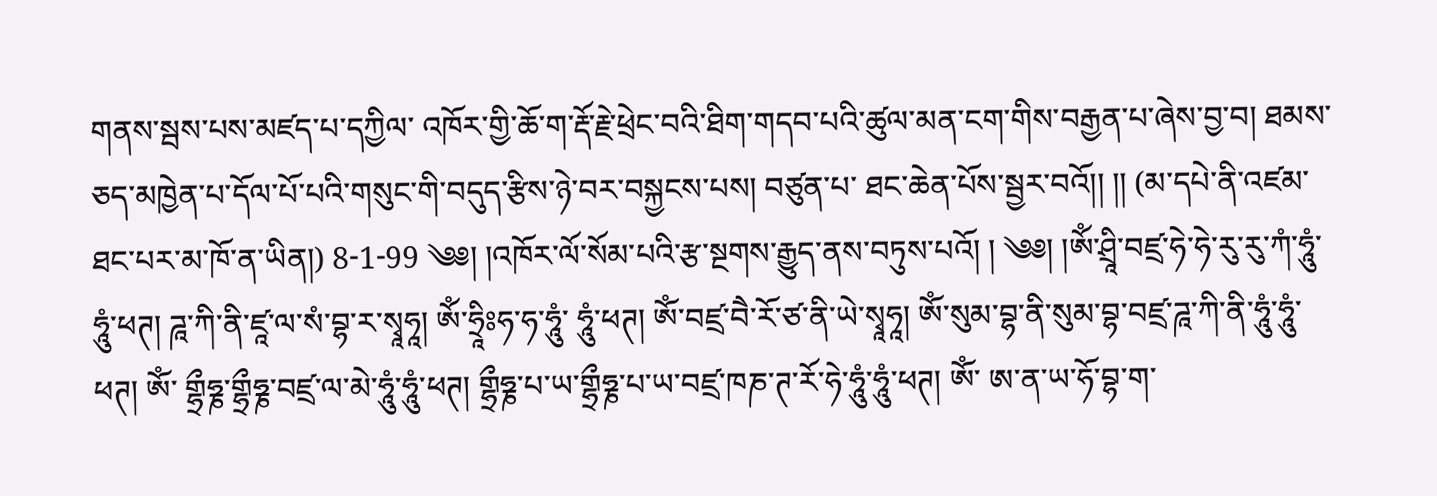གནས་སྦས་པས་མཛད་པ་དཀྱིལ་ འཁོར་གྱི་ཆོ་ག་རྡོ་རྗེ་ཕྲེང་བའི་ཐིག་གདབ་པའི་ཚུལ་མན་ངག་གིས་བརྒྱན་པ་ཞེས་བྱ་བ། ཐམས་ཅད་མཁྱེན་པ་དོལ་པོ་པའི་གསུང་གི་བདུད་རྩིས་ཉེ་བར་བསྐྱངས་པས། བཙུན་པ་ ཐང་ཆེན་པོས་སྦྱར་བའོ།། །། (མ་དཔེ་ནི་འཛམ་ཐང་པར་མ་ཁོ་ན་ཡིན།) 8-1-99 ༄༅། །འཁོར་ལོ་སོམ་པའི་རྩ་སྔགས་རྒྱུད་ནས་བཏུས་པའོ། ། ༄༅། །ཨོཾ་ཤྲཱི་བཛྲ་ཧེ་ཧེ་རུ་རུ་ཀཾ་ཧཱུཾ་ཧཱུཾ་ཕཊ། ཌཱ་ཀི་ནི་ཛཱ་ལ་སཾ་བྷ་ར་སྭཱཧཱ། ཨོཾ་ཧྲཱིཿཧ་ཧ་ཧཱུཾ་ ཧཱུཾ་ཕཊ། ཨོཾ་བཛྲ་བཻ་རོ་ཙ་ནི་ཡེ་སྭཱཧཱ། ཨོཾ་སུམ་བྷ་ནི་སུམ་བྷ་བཛྲ་ཌཱ་ཀི་ནི་ཧཱུཾ་ཧཱུཾ་ཕཊ། ཨོཾ་ གྷྲྀཧྞ་གྷྲྀཧྞ་བཛྲ་ལ་མེ་ཧཱུཾ་ཧཱུཾ་ཕཊ། གྷྲྀཧྞ་པ་ཡ་གྷྲྀཧྞ་པ་ཡ་བཛྲ་ཁཎ་ཊ་རོ་ཧེ་ཧཱུཾ་ཧཱུཾ་ཕཊ། ཨོཾ་ ཨ་ན་ཡ་ཧོ་བྷ་ག་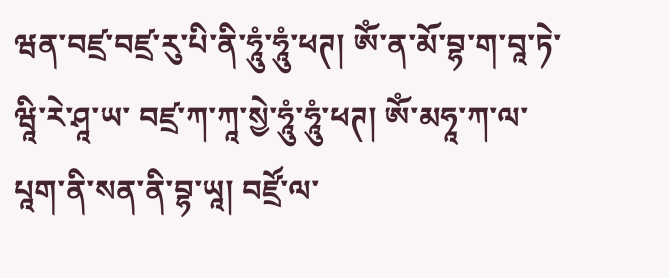ཝན་བཛྲ་བཛྲ་རུ་པི་ནི་ཧཱུཾ་ཧཱུཾ་ཕཊ། ཨོཾ་ན་མོ་བྷ་ག་བཱ་ཏེ་ཝཱི་རེ་ཤཱ་ཡ་ བཛྲ་ཀ་ཀཱ་སྱེ་ཧཱུཾ་ཧཱུཾ་ཕཊ། ཨོཾ་མཧཱ་ཀ་ལ་པཱག་ནི་སན་ནི་བྷ་ཡཱ། བཛྲོ་ལ་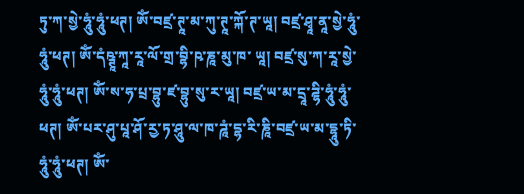ཏུ་ཀ་སྱེ་ཧཱུཾ་ཧཱུཾ་ཕཊ། ཨོཾ་བཛྲ་ཊཱ་མ་ཀུ་ཊཱ་ཀྐོ་ཊ་ཡཱ། བཛྲ་ཤྭཱ་ནཱ་སྱེ་ཧཱུཾ་ཧཱུཾ་ཕཊ། ཨོཾ་དཾཥྚཱ་ཀཱ་རཱ་ལོ་གྲ་བྷི་ཥ་ཎཱ་མུ་ཁ་ ཡཱ། བཛྲ་སུ་ཀ་རཱ་སྱེ་ཧཱུཾ་ཧཱུཾ་ཕཊ། ཨོཾ་ས་ཧ་པྲ་བྷུ་ཛ་བྷུ་སུ་ར་ཡཱ། བཛྲ་ཡ་མ་དྲཱ་ཌྷི་ཧཱུཾ་ཧཱུཾ་ཕཊ། ཨོཾ་པར་ཤུ་པཱ་ཤོ་རྱ་ཏ་ཤཱུ་ལ་ཁ་ཌཱཾ་དྷ་རི་ཎཱི་བཛྲ་ཡ་མ་དྷཱུ་ཏི་ཧཱུཾ་ཧཱུཾ་ཕཊ། ཨོཾ་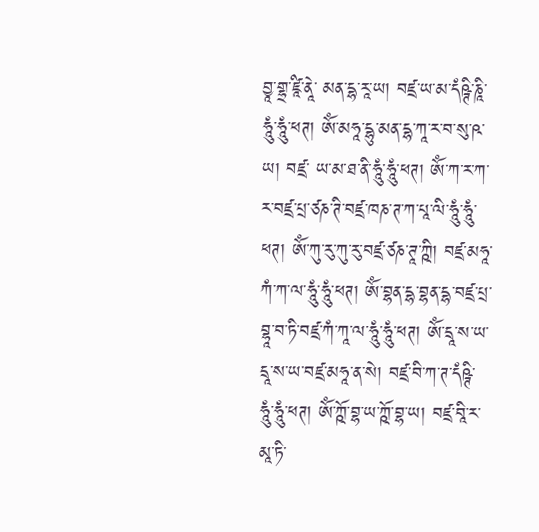བྱཱ་གྷྲ་ཛཱི་ནཱེ་ མན་དྷ་རཱ་ཡ། བཛྲ་ཡ་མ་དཾཥྚི་ཎཱི་ཧཱུཾ་ཧཱུཾ་ཕཊ། ཨོཾ་མཧཱ་དྷུ་མན་དྷ་ཀཱ་ར་བ་སུ་ཥ་ཡ། བཛྲ་ ཡ་མ་ཐ་ནི་ཧཱུཾ་ཧཱུཾ་ཕཊ། ཨོཾ་ཀ་ར་ཀ་ར་བཛྲ་པྲ་ཙཎ་ཊི་བཛྲ་ཁཎ་ཊ་ཀ་པཱ་ལི་ཧཱུཾ་ཧཱུཾ་ཕཊ། ཨོཾ་ཀུ་རུ་ཀུ་རུ་བཛྲ་ཙཎ་ཊཱ་ཀྵི། བཛྲ་མཧཱ་ཀཾ་ཀ་ལ་ཧཱུཾ་ཧཱུཾ་ཕཊ། ཨོཾ་བྷན་དྷ་བྷན་དྷ་བཛྲ་པྲ་ བྷཱ་བ་ཏི་བཛྲ་ཀཾ་ཀཱ་ལ་ཧཱུཾ་ཧཱུཾ་ཕཊ། ཨོཾ་དྲཱ་ས་ཡ་དྲཱ་ས་ཡ་བཛྲ་མཧཱ་ན་སེ། བཛྲ་བི་ཀ་ཊ་དཾཥྚི་ ཧཱུཾ་ཧཱུཾ་ཕཊ། ཨོཾ་ཀྵོ་བྷ་ཡ་ཀྵོ་བྷ་ཡ། བཛྲ་བཱི་ར་མཱ་ཏི་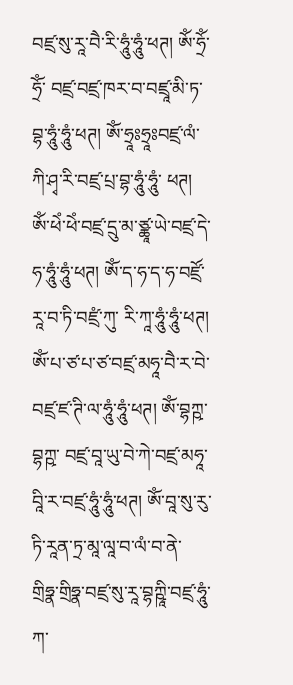བཛྲ་སུ་རཱ་བཻ་རི་ཧཱུཾ་ཧཱུཾ་ཕཊ། ཨོཾ་ཧྲོཾ་ཧྲོཾ་ བཛྲ་བཛྲ་ཁར་བ་བཛྲཱ་མི་ཏ་བྷ་ཧཱུཾ་ཧཱུཾ་ཕཊ། ཨོཾ་ཧྲཱཿཧྲཱཿབཛྲ་ལཾ་ཀི་ཤྭ་རི་བཛྲ་པྲ་བྷ་ཧཱུཾ་ཧཱུཾ་ ཕཊ། ཨོཾ་ཕེཾ་ཕེཾ་བཛྲ་དྲུ་མ་ཙྪཱ་ཡེ་བཛྲ་དེ་ཧ་ཧཱུཾ་ཧཱུཾ་ཕཊ། ཨོཾ་ད་ཧ་ད་ཧ་བཛྲོ་རཱ་བ་ཏི་བཛྲཾ་ཀུ་ རི་ཀཱ་ཧཱུཾ་ཧཱུཾ་ཕཊ། ཨོཾ་པ་ཙ་པ་ཙ་བཛྲ་མཧཱ་བཻ་ར་བེ་བཛྲ་ཛ་ཊི་ལ་ཧཱུཾ་ཧཱུཾ་ཕཊ། ཨོཾ་བྷཀྵ་བྷཀྵ་ བཛྲ་བཱ་ཡུ་བེ་ཀེ་བཛྲ་མཧཱ་བཱི་ར་བཛྲ་ཧཱུཾ་ཧཱུཾ་ཕཊ། ཨོཾ་བཱ་སུ་རུ་ཏི་རཱན་ཏྲ་མཱ་ལཱ་བ་ལཾ་བ་ནེ་ གྲིཧྣ་གྲིཧྣ་བཛྲ་སུ་རཱ་བྷཀྵཱི་བཛྲ་ཧཱུཾ་ཀ་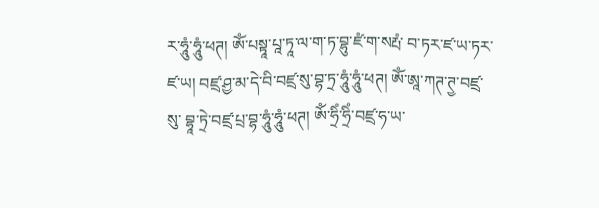ར་ཧཱུཾ་ཧཱུཾ་ཕཊ། ཨོཾ་པསྟཱ་པཱ་ཏཱ་ལ་ག་ཏ་བྷུ་ཛཾ་ག་སརྤཾ་ བ་ཏར་ཛ་ཡ་ཏར་ཛ་ཡ། བཛྲ་ཤྱ་མ་དེ་བི་བཛྲ་སུ་བྷ་ཏྲ་ཧཱུཾ་ཧཱུཾ་ཕཊ། ཨོཾ་ཨཱ་ཀཊ་ཊྱ་བཛྲ་སུ་ བྷཱ་ཏྲེ་བཛྲ་པྲ་བྷ་ཧཱུཾ་ཧཱུཾ་ཕཊ། ཨོཾ་ཧྲིཾ་ཧྲིཾ་བཛྲ་ཧ་ཡ་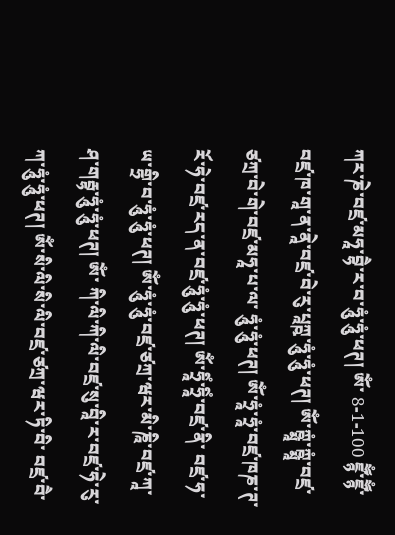ཀར་ཎེ་བཛྲ་མཧཱ་བྷཻ་ར་བ་ཧཱུཾ་ཧཱུཾ་ཕཊ། ཨོཾ་ 8-1-100 ཛྙཽཾ་ཛྙཽཾ་བཛྲ་ཁ་གཱ་ན་ནཱེ་བཛྲ་བེ་རུ་པཱཀྵ་ཧཱུཾ་ཧཱུཾ་ཕཊ། ཨོཾ་ཀྵྨཱཾ་ཀྵྨཱཾ་བཛྲ་ཙཀྲ་བེ་གེ་བཛྲ་མཧཱ་པ་ལ་ ཧཱུཾ་ཧཱུཾ་ཕཊ། ཨོཾ་ཧྲཱཾ་ཧྲཱཾ་བཛྲ་ཁཎ་ཊ་རོ་ཧེ་བཛྲ་རད་ན་བཛྲ་ཧཱུཾ་ཧཱུཾ་ཕཊ། ཨོཾ་ཧྲཱིཾ་ཧྲཱིཾ་བཛྲ་ནི་ བཛྲ་ཧ་ཡ་གྷྲི་བ་ཧཱུཾ་ཧཱུཾ་ཕཊ། ཨོཾ་ཧཱུཾ་ཧཱུཾ་བཛྲ་ཙཀྲ་ཝར་མི་ཎཱི་བཛྲ་ཀཱ་ཤ་གརྦྷ་ཧཱུཾ་ཧཱུཾ་ཕཊ། ཨོཾ་ ཀི་ལི་ཀི་ལི་བཛྲ་སུ་བཱི་ར་བཛྲ་ཧེ་རུ་ཀ་ཧཱུཾ་ཧཱུཾ་ཕཊ། ཨོཾ་སི་ལི་སི་ལི་བཛྲ་ཙཀྲ་ཝར་ཏི་བི་ བཛྲ་བཻ་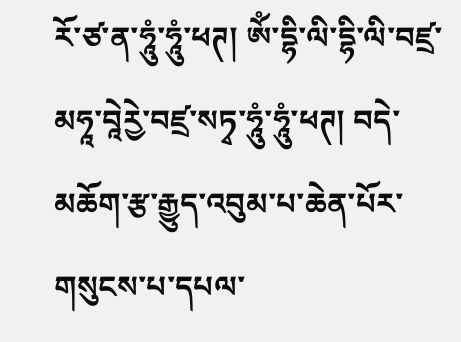རོ་ཙ་ན་ཧཱུཾ་ཧཱུཾ་ཕཊ། ཨོཾ་དྷི་ལི་དྷི་ལི་བཛྲ་མཧཱ་བཱེརྱེ་བཛྲ་སཏྭ་ཧཱུཾ་ཧཱུཾ་ཕཊ། བདེ་མཆོག་རྩ་རྒྱུད་འབུམ་པ་ཆེན་པོར་གསུངས་པ་དཔལ་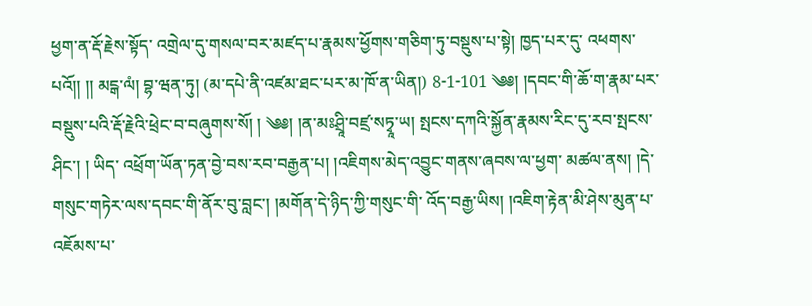ཕྱག་ན་རྡོ་རྗེས་སྟོད་ འགྲེལ་དུ་གསལ་བར་མཛད་པ་རྣམས་ཕྱོགས་གཅིག་ཏུ་བསྡུས་པ་སྟེ། ཁྱད་པར་དུ་ འཕགས་པའོ།། །། མངྒ་ལཾ། བྷ་ཝན་ཏུ། (མ་དཔེ་ནི་འཛམ་ཐང་པར་མ་ཁོ་ན་ཡིན།) 8-1-101 ༄༅། །དབང་གི་ཆོ་ག་རྣམ་པར་བསྡུས་པའི་རྡོ་རྗེའི་ཕྲེང་བ་བཞུགས་སོ། ། ༄༅། །ན་མཿཤྲཱི་བཛྲ་སཏྭཱ་ཡ། སྤངས་དཀའི་སྐྱོན་རྣམས་རིང་དུ་རབ་སྤངས་ཤིང་། ། ཡིད་ འཕྲོག་ཡོན་ཏན་བྱེ་བས་རབ་བརྒྱན་པ། །འཇིགས་མེད་འབྱུང་གནས་ཞབས་ལ་ཕྱག་ མཚལ་ནས། །དེ་གསུང་གཏེར་ལས་དབང་གི་ནོར་བུ་བླང་། །མགོན་དེ་ཉིད་ཀྱི་གསུང་གི་ འོད་བརྒྱ་ཡིས། །འཇིག་རྟེན་མི་ཤེས་མུན་པ་འཇོམས་པ་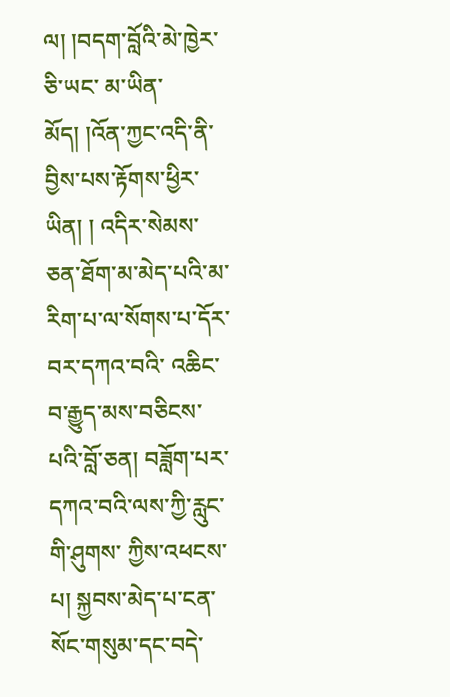ལ། །བདག་བློའི་མེ་ཁྱེར་ཅི་ཡང་ མ་ཡིན་མོད། །འོན་ཀྱང་འདི་ནི་བྱིས་པས་རྟོགས་ཕྱིར་ཡིན། ། འདིར་སེམས་ཅན་ཐོག་མ་མེད་པའི་མ་རིག་པ་ལ་སོགས་པ་དོར་བར་དཀའ་བའི་ འཆིང་བ་རྒྱུད་མས་བཅིངས་པའི་བློ་ཅན། བཟློག་པར་དཀའ་བའི་ལས་ཀྱི་རླུང་གི་ཤུགས་ ཀྱིས་འཕངས་པ། སྐྱབས་མེད་པ་ངན་སོང་གསུམ་དང་བདེ་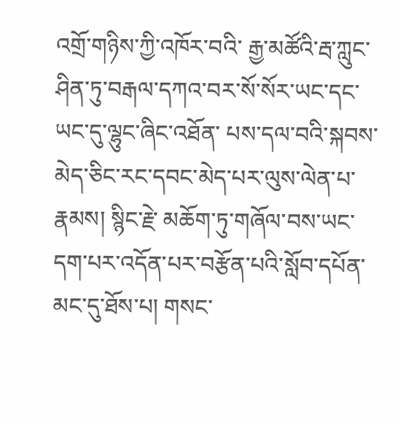འགྲོ་གཉིས་ཀྱི་འཁོར་བའི་ རྒྱ་མཚོའི་རྦ་ཀླུང་ཤིན་ཏུ་བརྒལ་དཀའ་བར་སོ་སོར་ཡང་དང་ཡང་དུ་ལྷུང་ཞིང་འཐོན་ པས་དལ་བའི་སྐབས་མེད་ཅིང་རང་དབང་མེད་པར་ལུས་ལེན་པ་རྣམས། སྙིང་རྗེ་ མཆོག་ཏུ་གཞོལ་བས་ཡང་དག་པར་འདོན་པར་བརྩོན་པའི་སློབ་དཔོན་མང་དུ་ཐོས་པ། གསང་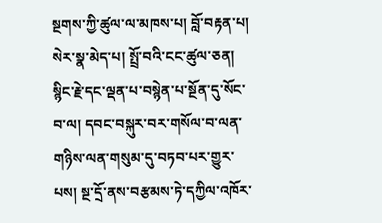སྔགས་ཀྱི་ཚུལ་ལ་མཁས་པ། བློ་བརྟན་པ། སེར་སྣ་མེད་པ། སྤྲོ་བའི་ངང་ཚུལ་ཅན། སྙིང་རྗེ་དང་ལྡན་པ་བསྙེན་པ་སྔོན་དུ་སོང་བ་ལ། དབང་བསྐུར་བར་གསོལ་བ་ལན་ གཉིས་ལན་གསུམ་དུ་བཏབ་པར་གྱུར་པས། སྔ་དྲོ་ནས་བརྩམས་ཏེ་དཀྱིལ་འཁོར་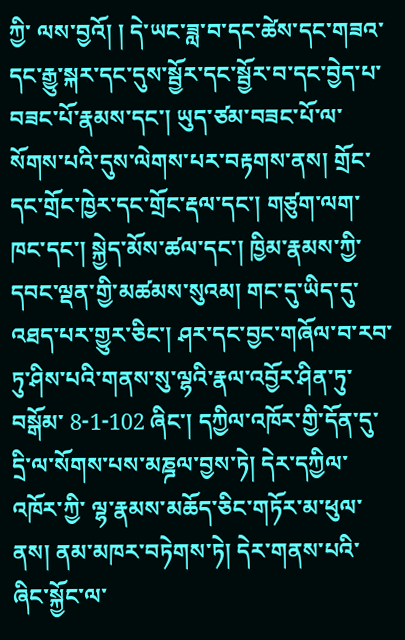ཀྱི་ ལས་བྱའོ། ། དེ་ཡང་ཟླ་བ་དང་ཚེས་དང་གཟའ་དང་རྒྱུ་སྐར་དང་དུས་སྦྱོར་དང་སྦྱོར་བ་དང་བྱེད་པ་ བཟང་པོ་རྣམས་དང་། ཡུད་ཙམ་བཟང་པོ་ལ་སོགས་པའི་དུས་ལེགས་པར་བརྟགས་ནས། གྲོང་དང་གྲོང་ཁྱེར་དང་གྲོང་རྡལ་དང་། གཙུག་ལག་ཁང་དང་། སྐྱེད་མོས་ཚལ་དང་། ཁྱིམ་རྣམས་ཀྱི་དབང་ལྡན་གྱི་མཚམས་སུའམ། གང་དུ་ཡིད་དུ་འཐད་པར་གྱུར་ཅིང་། ཤར་དང་བྱང་གཞོལ་བ་རབ་ཏུ་ཤིས་པའི་གནས་སུ་ལྷའི་རྣལ་འབྱོར་ཤིན་ཏུ་བསྒོམ་ 8-1-102 ཞིང་། དཀྱིལ་འཁོར་གྱི་དོན་དུ་དྲི་ལ་སོགས་པས་མཎྜལ་བྱས་ཏེ། དེར་དཀྱིལ་འཁོར་ཀྱི་ ལྷ་རྣམས་མཆོད་ཅིང་གཏོར་མ་ཕུལ་ནས། ནམ་མཁར་བཏེགས་ཏེ། དེར་གནས་པའི་ ཞིང་སྐྱོང་ལ་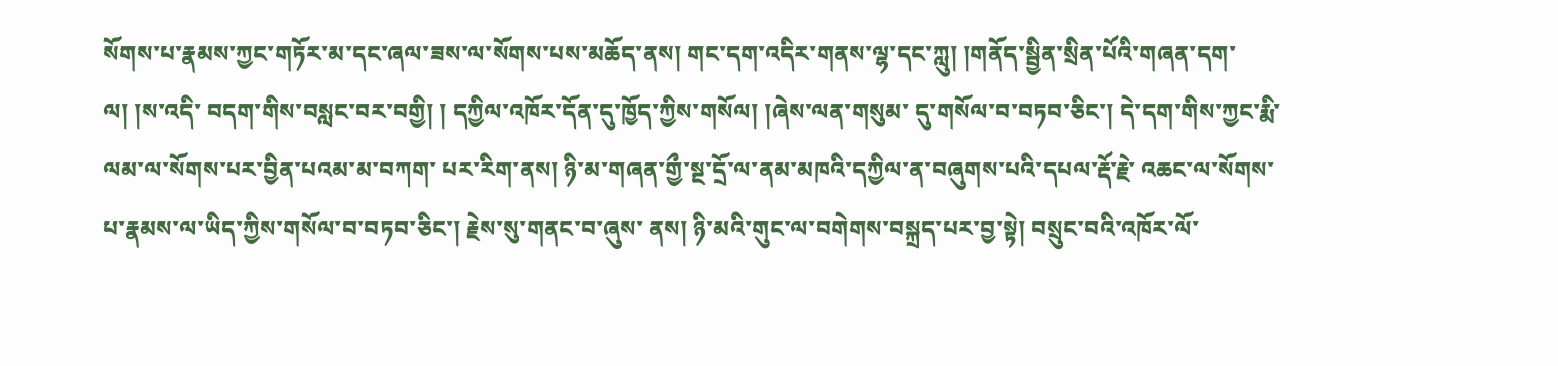སོགས་པ་རྣམས་ཀྱང་གཏོར་མ་དང་ཞལ་ཟས་ལ་སོགས་པས་མཆོད་ནས། གང་དག་འདིར་གནས་ལྷ་དང་ཀླུ། །གནོད་སྦྱིན་སྲིན་པོའི་གཞན་དག་ལ། །ས་འདི་ བདག་གིས་བསླང་བར་བགྱི། ། དཀྱིལ་འཁོར་དོན་དུ་ཁྱོད་ཀྱིས་གསོལ། །ཞེས་ལན་གསུམ་ དུ་གསོལ་བ་བཏབ་ཅིང་། དེ་དག་གིས་ཀྱང་རྨི་ལམ་ལ་སོགས་པར་བྱིན་པའམ་མ་བཀག་ པར་རིག་ནས། ཉི་མ་གཞན་གྱྀ་སྔ་དྲོ་ལ་ནམ་མཁའི་དཀྱིལ་ན་བཞུགས་པའི་དཔལ་རྡོ་རྗེ་ འཆང་ལ་སོགས་པ་རྣམས་ལ་ཡིད་ཀྱིས་གསོལ་བ་བཏབ་ཅིང་། རྗེས་སུ་གནང་བ་ཞུས་ ནས། ཉི་མའི་གུང་ལ་བགེགས་བསྐྲད་པར་བྱ་སྟེ། བསྲུང་བའི་འཁོར་ལོ་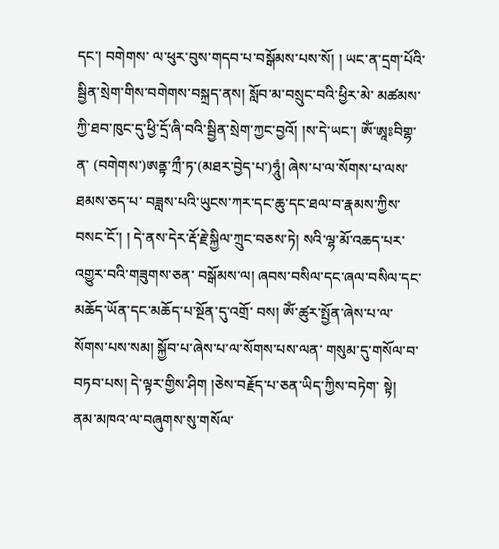དང་། བགེགས་ ལ་ཕུར་བུས་གདབ་པ་བསྒོམས་པས་སོ། ། ཡང་ན་དྲག་པོའི་སྦྱིན་སྲེག་གིས་བགེགས་བསྐྲད་ནས། སློབ་མ་བསྲུང་བའི་ཕྱིར་མེ་ མཚམས་ཀྱི་ཐབ་ཁུང་དུ་ཕྱི་དྲོ་ཞི་བའི་སྦྱིན་སྲེག་ཀྱང་བྱའོ། །ས་དེ་ཡང་། ཨོཾ་ཨཱཿབིགྷ་ན་ (བགེགས་)ཨནྟ་ཀྲྀ་ཏ་(མཐར་བྱེད་པ་)ཧཱུཾ། ཞེས་པ་ལ་སོགས་པ་ལས་ཐམས་ཅད་པ་ བཟླས་པའི་ཡུངས་ཀར་དང་ཆུ་དང་ཐལ་བ་རྣམས་ཀྱིས་བསང་ངོ་། ། དེ་ནས་དེར་རྡོ་རྗེ་སྐྱིལ་ཀྲུང་བཅས་ཏེ། སའི་ལྷ་མོ་འཆད་པར་འགྱུར་བའི་གཟུགས་ཅན་ བསྒོམས་ལ། ཞབས་བསིལ་དང་ཞལ་བསིལ་དང་མཆོད་ཡོན་དང་མཆོད་པ་སྔོན་དུ་འགྲོ་ བས། ཨོཾ་ཚུར་སྤྱོན་ཞེས་པ་ལ་སོགས་པས་སམ། སྐྱོབ་པ་ཞེས་པ་ལ་སོགས་པས་ལན་ གསུམ་དུ་གསོལ་བ་བཏབ་པས། དེ་ལྟར་གྱིས་ཤིག །ཅེས་བརྗོད་པ་ཅན་ཡིད་ཀྱིས་བཏེག་ སྟེ། ནམ་མཁའ་ལ་བཞུགས་སུ་གསོལ་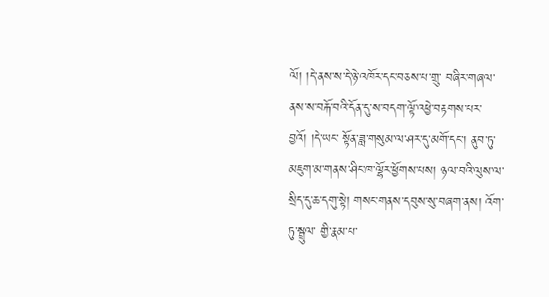ལོ། །དེ་ནས་ས་དེ་ཉེ་འཁོར་དང་བཅས་པ་གྲུ་ བཞིར་གཞལ་ནས་ས་བརྐོ་བའི་དོན་དུ་ས་བདག་ལྟོ་འཕྱེ་བརྟགས་པར་བྱའོ། །དེ་ཡང་ སྟོན་ཟླ་གསུམ་ལ་ཤར་དུ་མགོ་དང་། ནུབ་ཏུ་མཇུག་མ་གནས་ཤིང་ཁ་ལྷོར་ཕྱོགས་པས། ཉལ་བའི་ལུས་ལ་སྲིད་དུ་ཆ་དགུ་སྟེ། གསང་གནས་དབུས་སུ་བཞག་ནས། འོག་ཏུ་སྦྲུལ་ གྱི་རྣམ་པ་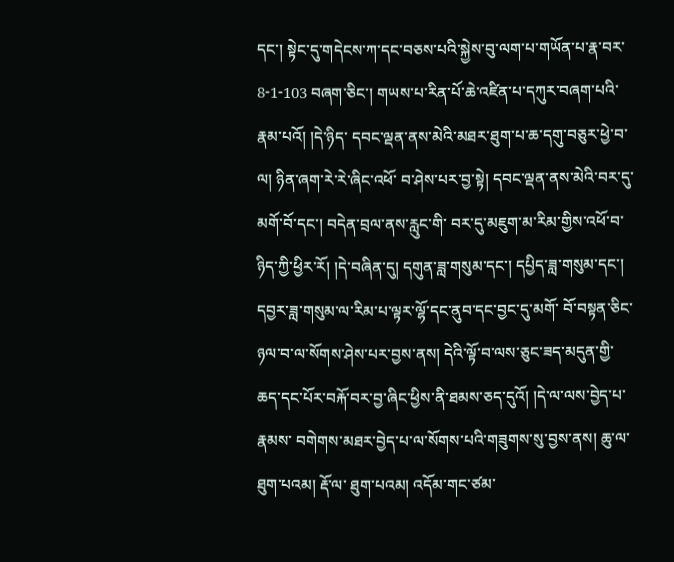དང་། སྟེང་དུ་གདེངས་ཀ་དང་བཅས་པའི་སྐྱེས་བུ་ལག་པ་གཡོན་པ་རྣ་བར་ 8-1-103 བཞག་ཅིང་། གཡས་པ་རིན་པོ་ཆེ་འཛིན་པ་དཀུར་བཞག་པའི་རྣམ་པའོ། །དེ་ཉིད་ དབང་ལྡན་ནས་མེའི་མཐར་ཐུག་པ་ཆ་དགུ་བཅུར་ཕྱེ་བ་ལ། ཉིན་ཞག་རེ་རེ་ཞིང་འཕོ་ བ་ཤེས་པར་བྱ་སྟེ། དབང་ལྡན་ནས་མེའི་བར་དུ་མགོ་བོ་དང་། བདེན་བྲལ་ནས་རླུང་གི་ བར་དུ་མཇུག་མ་རིམ་གྱིས་འཕོ་བ་ཉིད་ཀྱི་ཕྱིར་རོ། །དེ་བཞིན་དུ། དགུན་ཟླ་གསུམ་དང་། དཔྱིད་ཟླ་གསུམ་དང་། དབྱར་ཟླ་གསུམ་ལ་རིམ་པ་ལྟར་ལྷོ་དང་ནུབ་དང་བྱང་དུ་མགོ་ བོ་བསྟན་ཅིང་ཉལ་བ་ལ་སོགས་ཤེས་པར་བྱས་ནས། དེའི་ལྟོ་བ་ལས་ཅུང་ཟད་མདུན་གྱི་ ཆད་དང་པོར་བརྐོ་བར་བྱ་ཞིང་ཕྱིས་ནི་ཐམས་ཅད་དུའོ། །དེ་ལ་ལས་བྱེད་པ་རྣམས་ བགེགས་མཐར་བྱེད་པ་ལ་སོགས་པའི་གཟུགས་སུ་བྱས་ནས། ཆུ་ལ་ཐུག་པའམ། རྡོ་ལ་ ཐུག་པའམ། འདོམ་གང་ཙམ་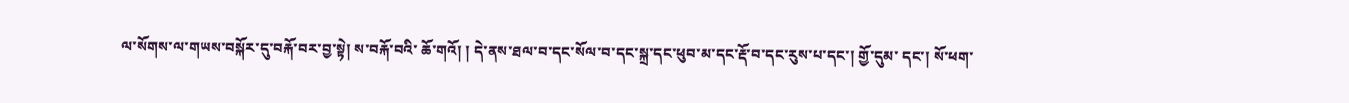ལ་སོགས་ལ་གཡས་བསྐོར་དུ་བརྐོ་བར་བྱ་སྟེ། ས་བརྐོ་བའི་ ཆོ་གའོ། ། དེ་ནས་ཐལ་བ་དང་སོལ་བ་དང་སྐྲ་དང་ཕུབ་མ་དང་རྡོ་བ་དང་རུས་པ་དང་། གྱོ་དུམ་ དང་། སོ་ཕག་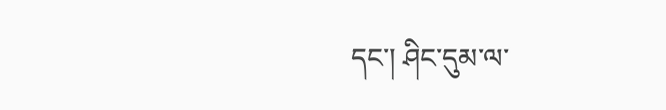དང་། ཤིང་དུམ་ལ་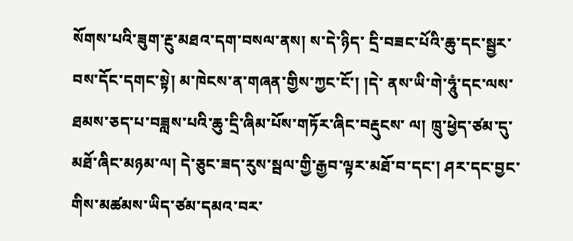སོགས་པའི་ཟུག་རྔུ་མཐའ་དག་བསལ་ནས། ས་དེ་ཉིད་ དྲི་བཟང་པོའི་ཆུ་དང་སྦྱར་བས་དོང་དགང་སྟེ། མ་ཁེངས་ན་གཞན་གྱིས་ཀྱང་ངོ་། །དེ་ ནས་ཡི་གེ་ཧཱུཾ་དང་ལས་ཐམས་ཅད་པ་བཟླས་པའི་ཆུ་དྲི་ཞིམ་པོས་གཏོར་ཞིང་བརྡུངས་ ལ། ཁྲུ་ཕྱེད་ཙམ་དུ་མཐོ་ཞིང་མཉམ་ལ། དེ་ཅུང་ཟད་རུས་སྦལ་གྱི་རྒྱབ་ལྟར་མཐོ་བ་དང་། ཤར་དང་བྱང་གིས་མཚམས་ཡིད་ཙམ་དམའ་བར་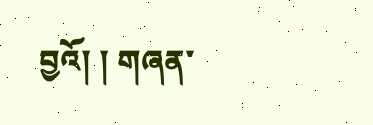བྱའོ། ། གཞན་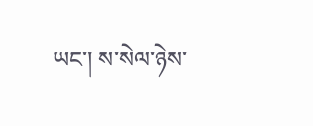ཡང་། ས་སེལ་ཉེས་